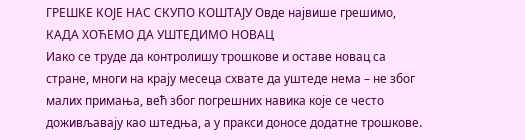ГРЕШКЕ КОЈЕ НАС СКУПО КОШТАЈУ Овде највише грешимо, КАДА ХОЋЕМО ДА УШТЕДИМО НОВАЦ
Иако се труде да контролишу трошкове и оставе новац са стране, многи на крају месеца схвате да уштеде нема – не због малих примања, већ због погрешних навика које се често доживљавају као штедња, а у пракси доносе додатне трошкове.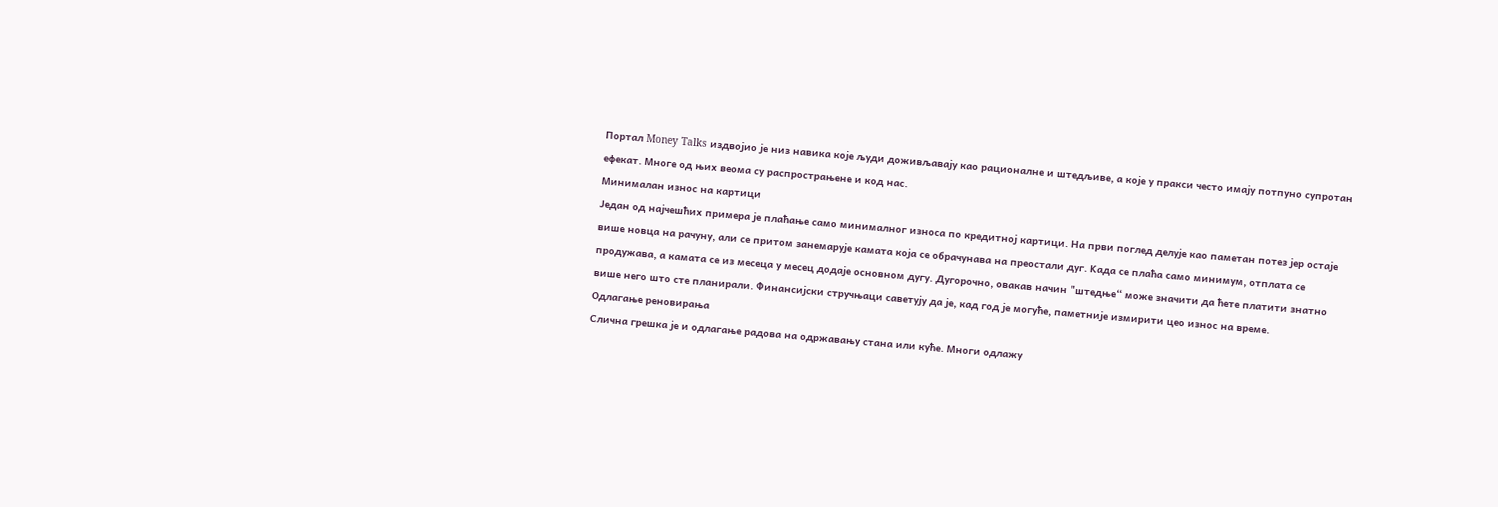Портал Money Talks издвојио је низ навика које људи доживљавају као рационалне и штедљиве, а које у пракси често имају потпуно супротан ефекат. Многе од њих веома су распрострањене и код нас.
Минималан износ на картици
Један од најчешћих примера је плаћање само минималног износа по кредитној картици. На први поглед делује као паметан потез јер остаје више новца на рачуну, али се притом занемарује камата која се обрачунава на преостали дуг. Kада се плаћа само минимум, отплата се продужава, а камата се из месеца у месец додаје основном дугу. Дугорочно, овакав начин "штедње“ може значити да ћете платити знатно више него што сте планирали. Финансијски стручњаци саветују да је, кад год је могуће, паметније измирити цео износ на време.
Одлагање реновирања
Слична грешка је и одлагање радова на одржавању стана или куће. Многи одлажу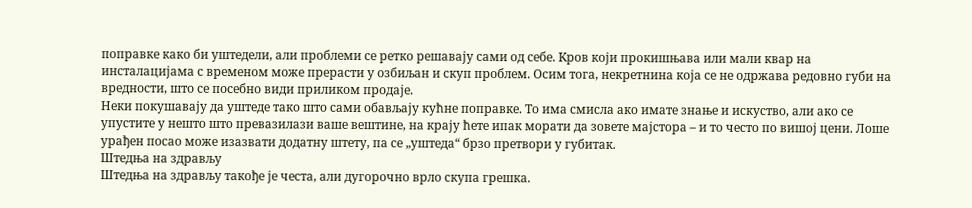поправке како би уштедели, али проблеми се ретко решавају сами од себе. Kров који прокишњава или мали квар на инсталацијама с временом може прерасти у озбиљан и скуп проблем. Осим тога, некретнина која се не одржава редовно губи на вредности, што се посебно види приликом продаје.
Неки покушавају да уштеде тако што сами обављају кућне поправке. То има смисла ако имате знање и искуство, али ако се упустите у нешто што превазилази ваше вештине, на крају ћете ипак морати да зовете мајстора – и то често по вишој цени. Лоше урађен посао може изазвати додатну штету, па се „уштеда“ брзо претвори у губитак.
Штедња на здрављу
Штедња на здрављу такође је честа, али дугорочно врло скупа грешка.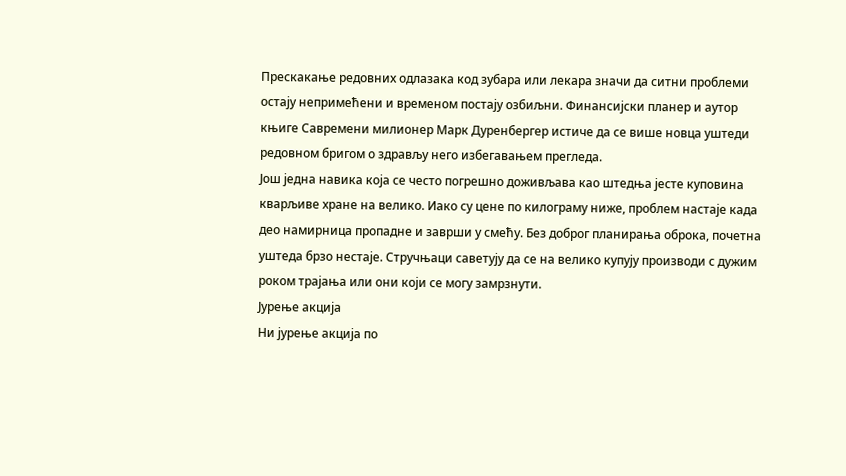Прескакање редовних одлазака код зубара или лекара значи да ситни проблеми остају непримећени и временом постају озбиљни. Финансијски планер и аутор књиге Савремени милионер Марк Дуренбергер истиче да се више новца уштеди редовном бригом о здрављу него избегавањем прегледа.
Још једна навика која се често погрешно доживљава као штедња јесте куповина кварљиве хране на велико. Иако су цене по килограму ниже, проблем настаје када део намирница пропадне и заврши у смећу. Без доброг планирања оброка, почетна уштеда брзо нестаје. Стручњаци саветују да се на велико купују производи с дужим роком трајања или они који се могу замрзнути.
Јурење акција
Ни јурење акција по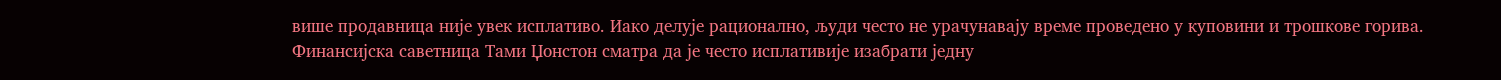више продавница није увек исплативо. Иако делује рационално, људи често не урачунавају време проведено у куповини и трошкове горива. Финансијска саветница Тами Џонстон сматра да је често исплативије изабрати једну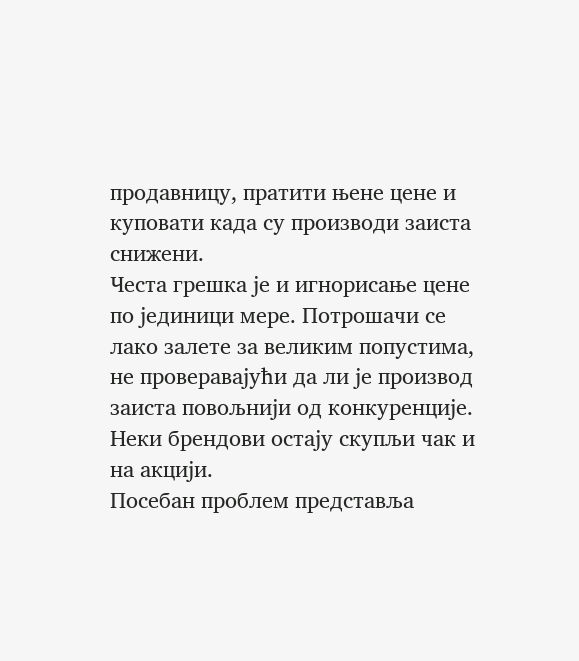продавницу, пратити њене цене и куповати када су производи заиста снижени.
Честа грешка је и игнорисање цене по јединици мере. Потрошачи се лако залете за великим попустима, не проверавајући да ли је производ заиста повољнији од конкуренције. Неки брендови остају скупљи чак и на акцији.
Посебан проблем представља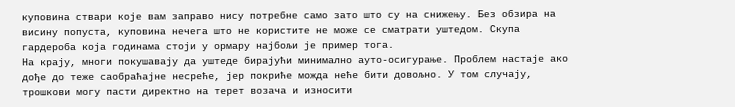куповина ствари које вам заправо нису потребне само зато што су на снижењу. Без обзира на висину попуста, куповина нечега што не користите не може се сматрати уштедом. Скупа гардероба која годинама стоји у ормару најбољи је пример тога.
На крају, многи покушавају да уштеде бирајући минимално ауто-осигурање. Проблем настаје ако дође до теже саобраћајне несреће, јер покриће можда неће бити довољно. У том случају, трошкови могу пасти директно на терет возача и износити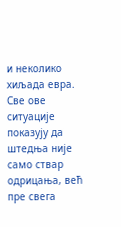и неколико хиљада евра.
Све ове ситуације показују да штедња није само ствар одрицања, већ пре свега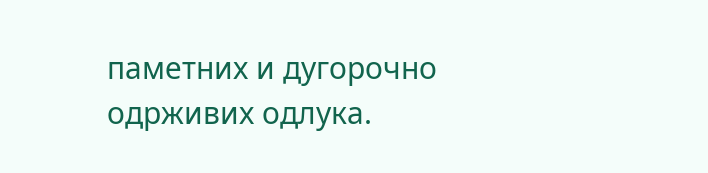паметних и дугорочно одрживих одлука.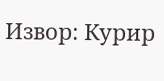Извор: Курир